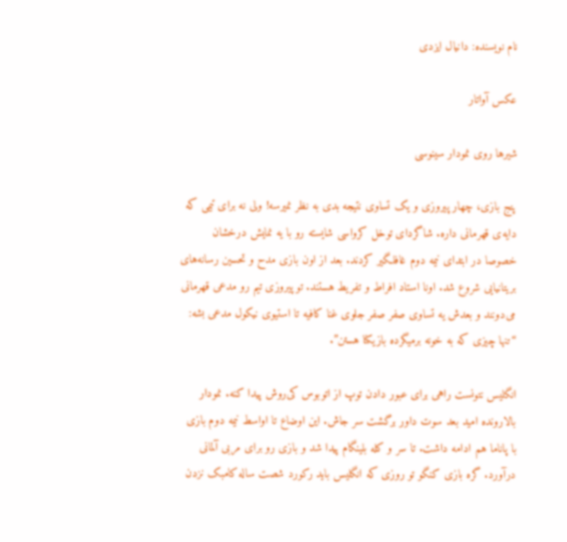نام نویسنده: دانیال ایزدی

عکس آواتار

شیرها روی نمودار سینوسی

پنج بازی، چهار پیروزی و یک تساوی نتیجه بدی به نظر نمیرسه! ولی نه برای تیمی که دایه‌ی قهرمانی داره. شاگردای توخل کرواسی شایسته رو با یه نمایش درخشان خصوصا در ابتدای نیمه دوم غافلگیر کردند. بعد از اون بازی مدح و تحسین رسانه‌های بریتانیایی شروع شد. اونا استاد افراط و تفریط هستند. تو پیروزی تیم رو مدعی قهرمانی می‌دونند و بعدش یه تساوی صفر صفر جلوی غنا کافیه تا استیوی نیکول مدعی بشه: “تنها چیزی که به خونه برمیگرده بازیکنا هستن”.

انگلیس نتونست راهی برای عبور دادن توپ از اتوبوس کی‌روش پیدا کنه. نمودار بالار‌ونده امید بعد سوت داور برگشت سر جاش. این اوضاع تا اواسط نیمه دوم بازی با پاناما هم ادامه داشت. تا سر و کله بلینگام پیدا شد و بازی رو برای مربی آلمانی درآورد. گره بازی کنگو تو روزی که انگلیس باید رکورد شصت ساله کامبک نزدن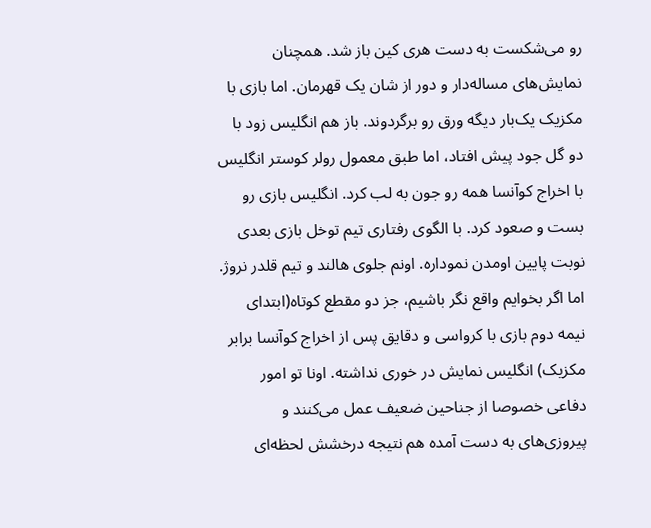رو می‌شکست به دست هری کین باز شد. همچنان نمایش‌های مساله‌دار و دور از شان یک قهرمان. اما بازی با مکزیک یک‌بار دیگه ورق رو برگردوند. باز هم انگلیس زود با دو گل جود پیش افتاد، اما طبق معمول رولر کوستر انگلیس با اخراج کوآنسا همه رو جون به لب کرد. انگلیس بازی رو بست و صعود کرد. با الگوی رفتاری تیم توخل بازی بعدی نوبت پایین اومدن نموداره. اونم جلوی هالند و تیم قلدر نروژ. اما اگر بخوایم واقع نگر باشیم، جز دو مقطع کوتاه(ابتدای نیمه دوم بازی با کرواسی و دقایق پس از اخراج کوآنسا برابر مکزیک) انگلیس نمایش در خوری نداشته. اونا تو امور دفاعی خصوصا از جناحین ضعیف عمل می‌کنند و پیروزی‌های به دست آمده هم نتیجه درخشش لحظه‌ای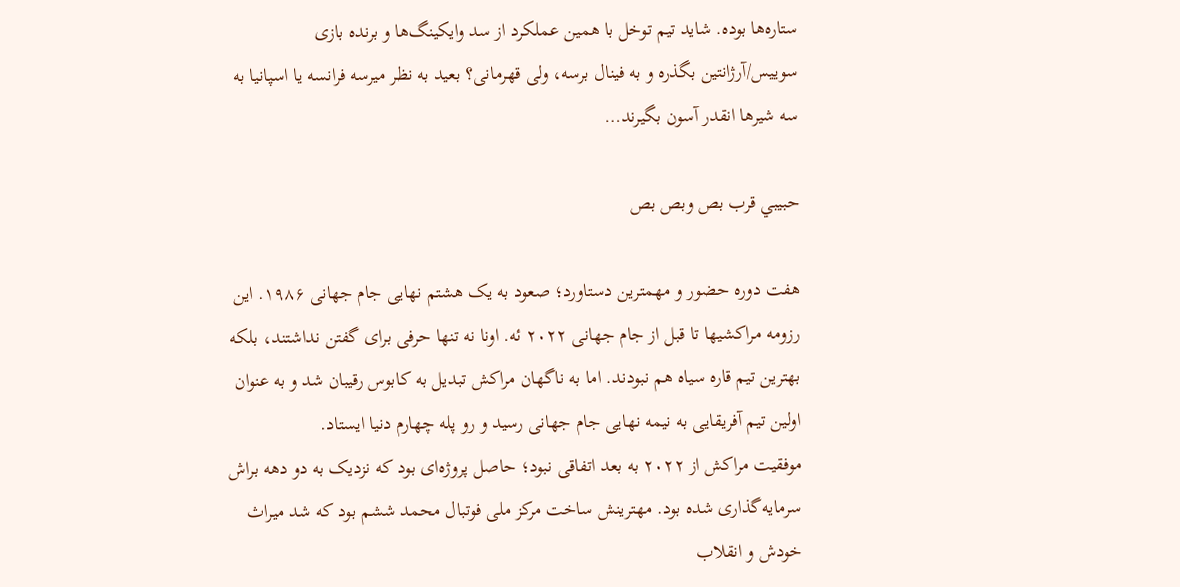ستاره‌ها بوده. شاید تیم توخل با همین عملکرد از سد وایکینگ‌ها و برنده بازی سوییس/آرژانتین بگذره و به فینال برسه، ولی قهرمانی؟ بعید به نظر میرسه فرانسه یا اسپانیا به سه شیرها انقدر آسون بگیرند…

حبيبي قرب بص وبص بص

هفت دوره حضور و مهمترین دستاورد؛ صعود به یک هشتم نهایی جام جهانی ۱۹۸۶. این رزومه مراکشیها تا قبل از جام جهانی ۲۰۲۲ ئه. اونا نه تنها حرفی برای گفتن نداشتند، بلکه بهترین تیم قاره سیاه هم نبودند. اما به ناگهان مراکش تبدیل به کابوس رقیبان شد و به عنوان اولین تیم آفریقایی به نیمه نهایی جام جهانی رسید و رو پله چهارم دنیا ایستاد.
موفقیت مراکش از ۲۰۲۲ به بعد اتفاقی نبود؛ حاصل پروژه‌ای بود که نزدیک به دو دهه براش سرمایه‌گذاری شده بود. مهترینش ساخت مرکز ملی فوتبال محمد ششم بود که شد میراث خودش و انقلاب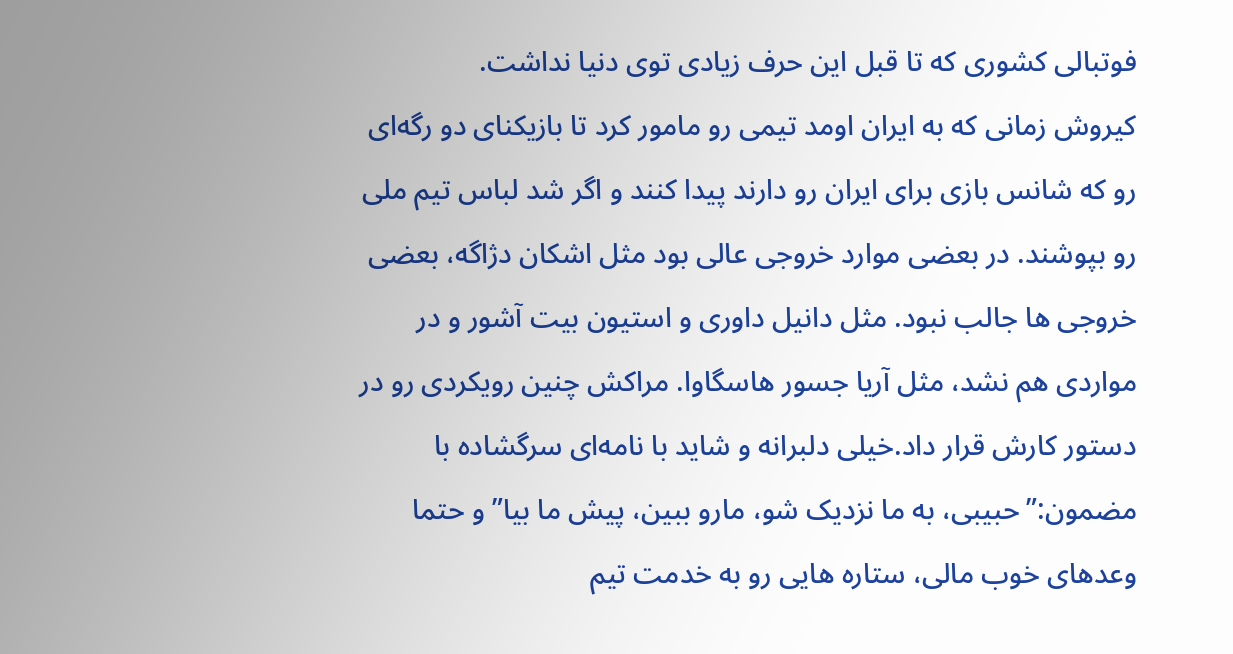فوتبالی کشوری که تا قبل این حرف زیادی توی دنیا نداشت.
کیروش زمانی که به ایران اومد تیمی رو مامور کرد تا بازیکنای دو رگه‌ای ر‌و که شانس بازی برای ایران رو دارند پیدا کنند و اگر شد لباس تیم ملی رو بپوشند. در بعضی موارد خروجی عالی بود مثل اشکان دژاگه، بعضی خروجی ها جالب نبود. مثل دانیل داوری و استیون بیت آشور و در مواردی هم نشد، مثل آریا جسور هاسگاوا. مراکش چنین رویکردی رو در دستور کارش قرار داد.خیلی دلبرانه و شاید با نامه‌ای سرگشاده با مضمون:”حبیبی، به ما نزدیک شو، مارو ببین، پیش ما بیا” و حتما وعدهای خوب مالی، ستاره هایی رو به خدمت تیم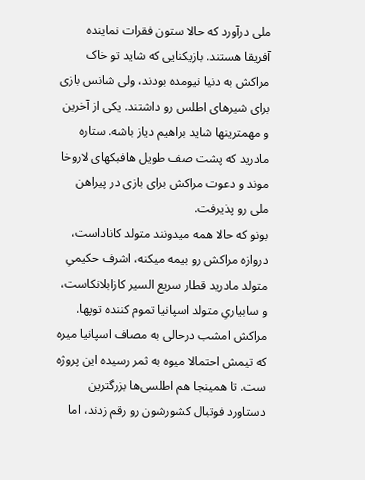ملی درآورد که حالا ستون فقرات نماینده آفریقا هستند. بازیکنایی که شاید تو خاک مراکش به دنیا نیومده بودند، ولی شانس بازی برای شیرهای اطلس رو داشتند. یکی از آخرین و مهمترینها شاید براهیم دیاز باشه. ستاره مادرید که پشت صف طویل هافبکهای لاروخا موند و دعوت مراکش برای بازی در پیراهن ملی رو پذیرفت.
بونو که حالا همه میدونند متولد کاناداست، دروازه مراکش رو بیمه میکنه، اشرف حکیمیِ متولد مادرید قطار سریع السیر کازابلانکاست، و سابیاریِ متولد اسپانیا تموم کننده توپها. مراکش امشب درحالی به مصاف اسپانیا میره که تیمش احتمالا میوه به ثمر رسیده این پروژه ست. تا همینجا هم اطلسی‌ها بزرگترین دستاورد فوتبال کشورشون رو رقم زدند، اما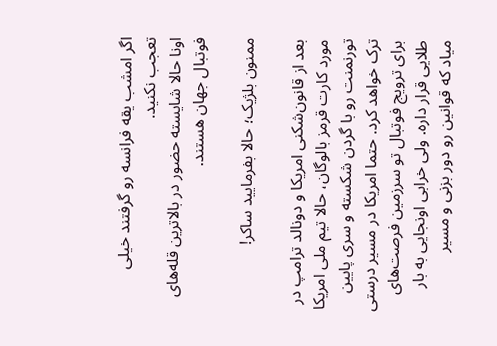اگر امشب یقه فرانسه رو گرفتند خیلی تعجب نکنید.
اونا حالا شایسته حضور در بالاترین قله‌های فوتبال جهان هستند.

ممنون بلژیک؛ حالا بفرمایید ساکر!

بعد از قانون‌شکنی امریکا و دونالد ترامپ در مورد کارت قرمز بالوگان، حالا تیم ملی امریکا تورنمنت رو با گردن شکسته و سری پایین ترک خواهد کرد. حتما امریکا در مسیر درستی برای ترویج فوتبال تو سرزمین فرصت‌های طلایی قرار داره. ولی خرابی اونجایی به بار میاد که قوانین رو دور بزنی و مسیر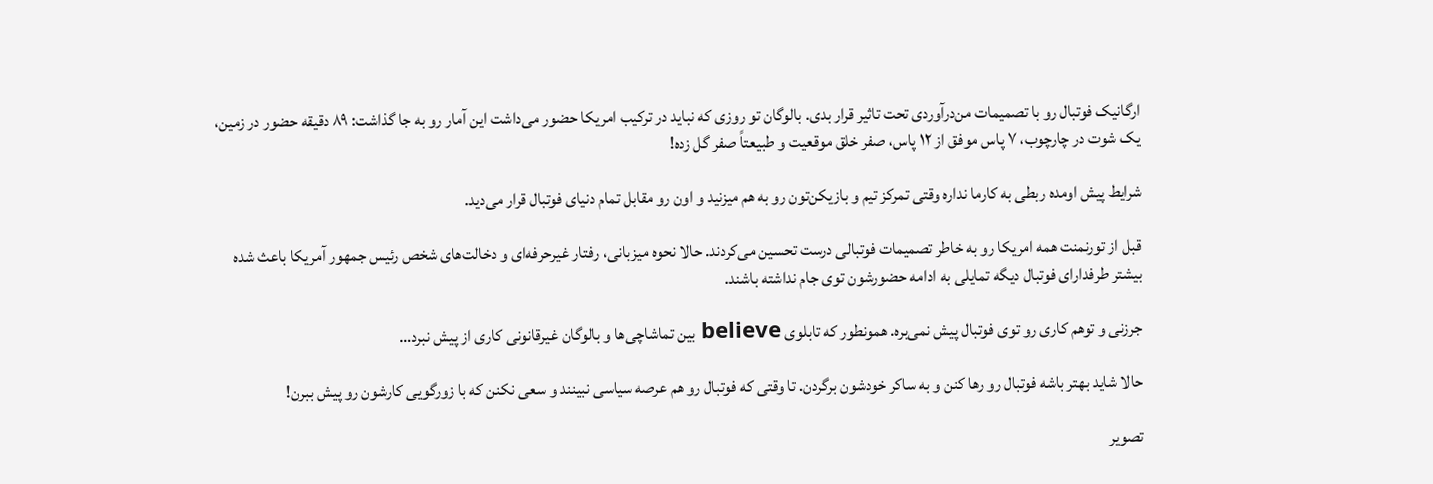ارگانیک فوتبال رو با تصمیمات من‌درآوردی تحت تاثیر قرار بدی. بالوگان تو روزی که نباید در ترکیب امریکا حضور می‌داشت این آمار رو به جا گذاشت: ۸۹ دقیقه حضور در زمین، یک شوت در چارچوب، ۷ پاس موفق از ۱۲ پاس، صفر خلق موقعیت و طبیعتاً صفر گل زده!

شرایط پیش اومده ربطی به کارما نداره وقتی تمرکز تیم و بازیکن‌تون رو به هم میزنید و اون رو مقابل تمام دنیای فوتبال قرار می‌دید.

قبل از تورنمنت همه امریکا رو به خاطر تصمیمات فوتبالی درست تحسین می‌کردند. حالا نحوه میزبانی، رفتار غیرحرفه‌ای و دخالت‌های شخص رئیس جمهور آمریکا باعث شده بیشتر طرفدارای فوتبال دیگه تمایلی به ادامه حضورشون توی جام نداشته باشند.

جرزنی و توهم کاری رو توی فوتبال پیش نمی‌بره. همونطور که تابلوی believe بین تماشاچی‌ها و بالوگان غیرقانونی کاری از پیش نبرد…

حالا شاید بهتر باشه فوتبال رو رها کنن و به ساکر خودشون برگردن. تا وقتی که فوتبال رو هم عرصه سیاسی نبینند و سعی نکنن که با زورگویی کارشون رو پیش ببرن!

تصویر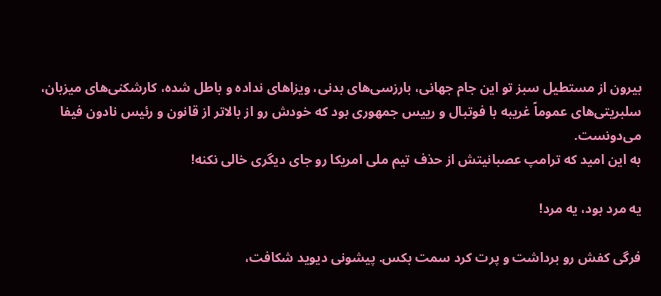بیرون از مستطیل سبز تو این جام جهانی، بارزسی‌های بدنی، ویزاهای نداده و باطل شده، کارشکنی‌های میزبان، سلبریتی‌های عموماً غریبه با فوتبال و رییس جمهوری بود که خودش رو از بالاتر از قانون و رئیس نادون فیفا می‌دونست.
به این امید که ترامپ عصبانیتش از حذف تیم ملی امریکا رو جای دیگری خالی نکنه!

یه مرد بود، یه مرد!

فرگی کفش رو برداشت و پرت کرد سمت بکس. پیشونی دیوید شکافت،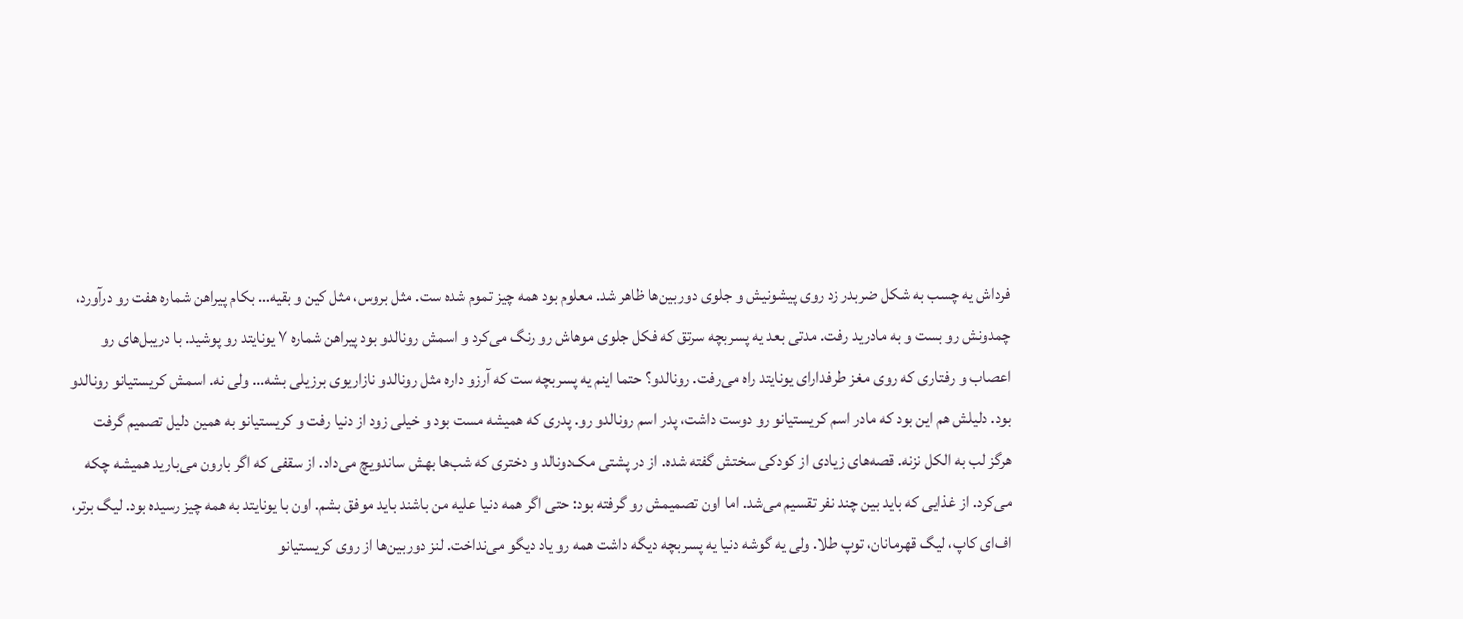فرداش یه چسب به شکل ضربدر زد روی پیشونیش و جلوی دوربین‌ها ظاهر شد. معلوم بود همه چیز تموم شده ست. مثل بروس، مثل کین و بقیه… بکام پیراهن شماره هفت رو درآورد، چمدونش رو بست و به مادرید رفت. مدتی بعد یه پسربچه سرتق که فکل جلوی موهاش رو رنگ می‌کرد و اسمش رونالدو بود پیراهن شماره ۷ یونایتد رو پوشید. با دریبل‌های رو اعصاب و رفتاری که روی مغز طرفدارای یونایتد راه می‌رفت. رونالدو؟ حتما اینم یه پسربچه ست که آرزو داره مثل رونالدو نازاریوی برزیلی بشه… ولی نه. اسمش کریستیانو رونالدو بود. دلیلش هم این بود که مادر اسم کریستیانو رو دوست داشت، پدر اسم رونالدو رو. پدری که همیشه مست بود و خیلی زود از دنیا رفت و کریستیانو به همین دلیل تصمیم گرفت هرگز لب به الکل نزنه. قصه‌های زیادی از کودکی سختش گفته شده. از در پشتی مک‌دونالد و دختری که شب‌ها بهش ساندویچ می‌داد. از سقفی که اگر بارون می‌بارید همیشه چکه می‌کرد. از غذایی که باید بین چند نفر تقسیم می‌شد. اما اون تصمیمش رو گرفته بود: حتی اگر همه دنیا علیه من باشند باید موفق بشم. اون با یونایتد به همه چیز رسیده بود. لیگ برتر، اف‌ای کاپ، لیگ قهرمانان، توپ طلا. ولی یه گوشه دنیا یه پسربچه دیگه داشت همه رو یاد دیگو می‌نداخت. لنز دوربین‌ها از روی کریستیانو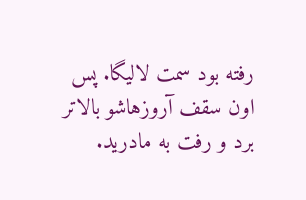رفته بود سمت لالیگا. پس اون سقف آروزهاشو بالاتر برد و رفت به مادرید.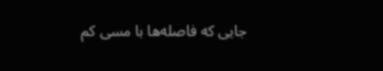جایی که فاصله‌ها با مسی کم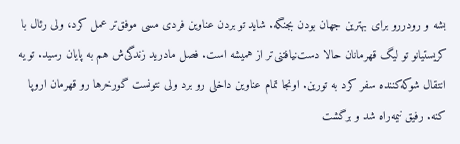بشه و رودررو برای بهترین جهان بودن بجنگه. شاید تو بردن عناوین فردی مسی موفق‌تر عمل کرد، ولی رئال با کریستیانو تو لیگ قهرمانان حالا دست‌نیافتنی‌تر از همیشه است. فصل مادرید زندگی‌ش هم به پایان رسید. تو یه انتقال شوکه‌کننده سفر کرد به تورین. اونجا تمام عناوین داخلی رو برد ولی نتونست گورخرها رو قهرمان اروپا کنه. رفیق نیمه‌راه شد و برگشت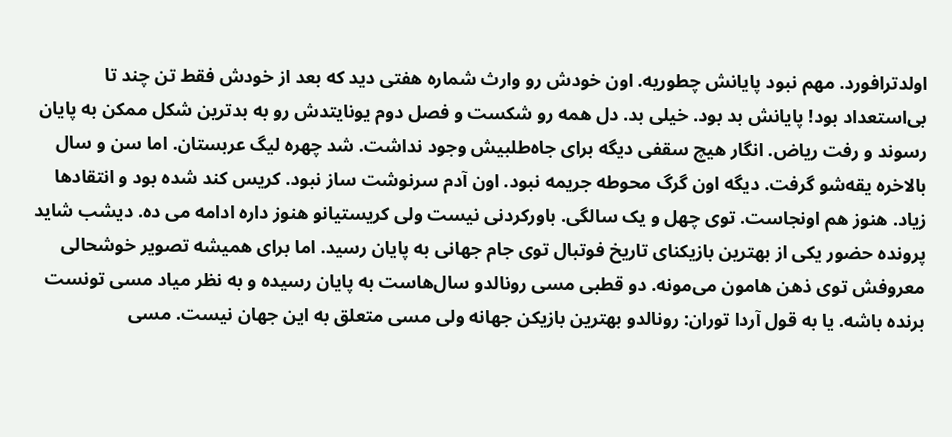اولدترافورد. مهم نبود پایانش چطوریه. اون خودش رو وارث شماره هفتی دید که بعد از خودش فقط تن چند تا بی‌استعداد بود! پایانش بد بود. خیلی بد. دل همه رو شکست و فصل دوم یونایتدش رو به بدترین شکل ممکن به پایان رسوند و رفت ریاض. انگار هیچ سقفی دیگه برای جاه‌طلبیش وجود نداشت. شد چهره لیگ عربستان. اما سن و سال بالاخره یقه‌شو گرفت. دیگه اون گرگ محوطه جریمه نبود. اون آدم سرنوشت ساز نبود. کریس کند شده بود و انتقادها زیاد. هنوز هم اونجاست. توی چهل و یک سالگی. باورکردنی نیست ولی کریستیانو هنوز داره ادامه می ده. دیشب شاید پرونده حضور یکی از بهترین بازیکنای تاریخ فوتبال توی جام جهانی به پایان رسید. اما برای همیشه تصویر خوشحالی معروفش توی ذهن هامون می‌مونه. دو قطبی مسی رونالدو سال‌هاست به پایان رسیده و به نظر میاد مسی تونست برنده باشه. یا به قول آردا توران: رونالدو بهترین بازیکن جهانه ولی مسی متعلق به این جهان نیست. مسی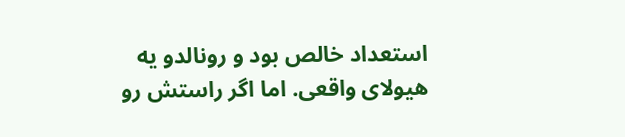استعداد خالص بود و رونالدو یه هیولای واقعی. اما اگر راستش رو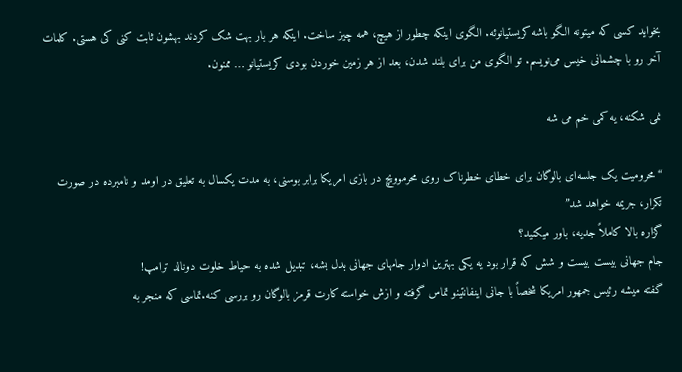بخواید کسی که میتونه الگو باشه کریستیانوئه. الگوی اینکه چطور از هیچ، همه چیز ساخت. اینکه هر بار بهت شک کردند بهشون ثابت کنی کی هستی. کلمات آخر رو با چشمانی خیس می‌نویسم. تو الگوی من برای بلند شدن، بعد از هر زمین خوردن بودی کریستیانو … ممنون.

نمی شکنه، یه کمی خم می شه

“محرومیت یک جلسه‌ای بالوگان برای خطای خطرناک روی محرموویچ در بازی امریکا برابر بوسنی، به مدت یکسال به تعلیق در اومد و نامبرده در صورت تکرار، جریمه خواهد شد”
گزاره بالا کاملاً جدیه، باور میکنید؟
جام جهانی بیست بیست و شش که قرار بود یه یکی بهترین ادوار جامهای جهانی بدل بشه، تبدیل شده به حیاط خلوت دونالد ترامپ!
گفته میشه رئیس جمهور امریکا شخصاً با جانی اینفانتینو تماس گرفته و ازش خواسته کارت قرمز بالوگان رو بررسی کنه.تماسی که منجر به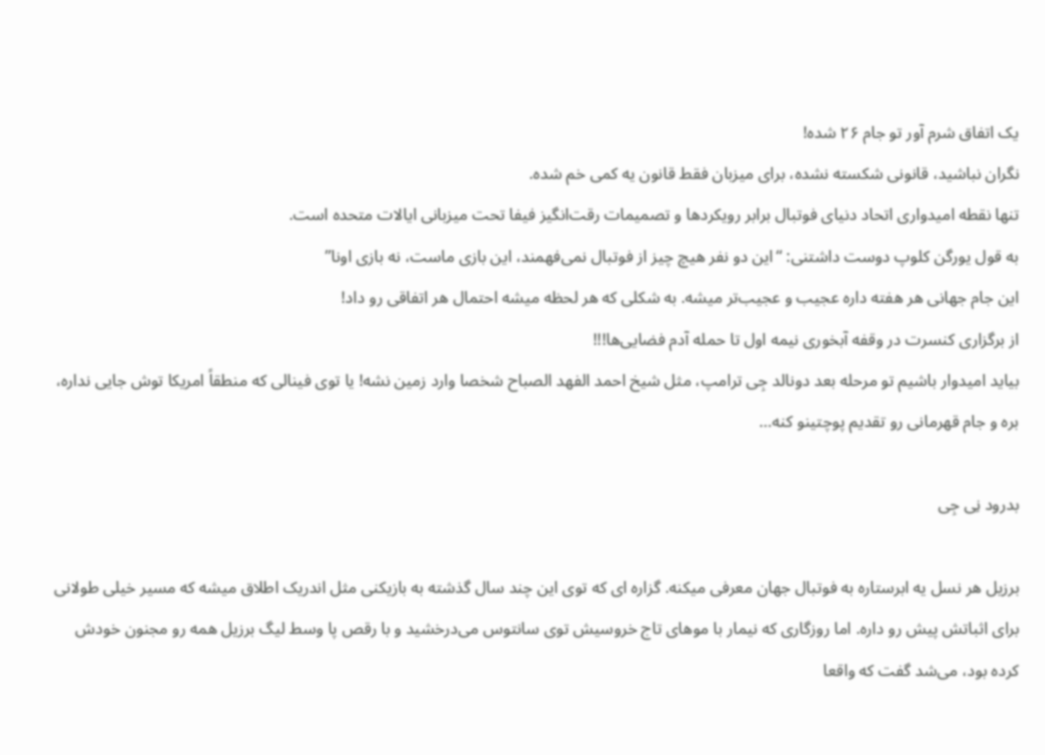یک اتفاق شرم آور تو جام ۲۶ شده!
نگران نباشید، قانونی شکسته نشده، برای میزبان فقط قانون یه کمی خم شده.
تنها نقطه امیدواری اتحاد دنیای فوتبال برابر رویکردها و تصمیمات رقت‌انگیز فیفا تحت میزبانی ایالات متحده‌ است.
به قول یورگن کلوپ دوست داشتنی: “این دو نفر هیچ چیز از فوتبال نمی‌فهمند، این بازی ماست، نه بازی اونا”
این جام جهانی هر هفته داره عجیب و عجیب‌تر میشه. به شکلی که هر لحظه میشه احتمال هر اتفاقی رو داد!
از برگزاری کنسرت در وقفه آبخوری نیمه اول تا حمله آدم فضایی‌ها!!!
بیاید امیدوار باشیم تو مرحله بعد دونالد جِی ترامپ، مثل شیخ احمد الفهد الصباح شخصا وارد زمین نشه! یا توی فینالی که منطقاً امریکا توش جایی نداره، بره و جام قهرمانی رو تقدیم پوچتینو کنه…

بدرود نِی جِی

برزیل هر نسل یه ابرستاره به فوتبال جهان معرفی میکنه. گزاره ای که توی این چند سال گذشته به بازیکنی مثل اندریک اطلاق میشه که مسیر خیلی طولانی برای اثباتش پیش رو داره. اما روزگاری که نیمار با موهای تاج خروسیش توی سانتوس می‌درخشید و با رقص پا وسط لیگ برزیل همه رو مجنون خودش کرده بود، می‌شد گفت که واقعا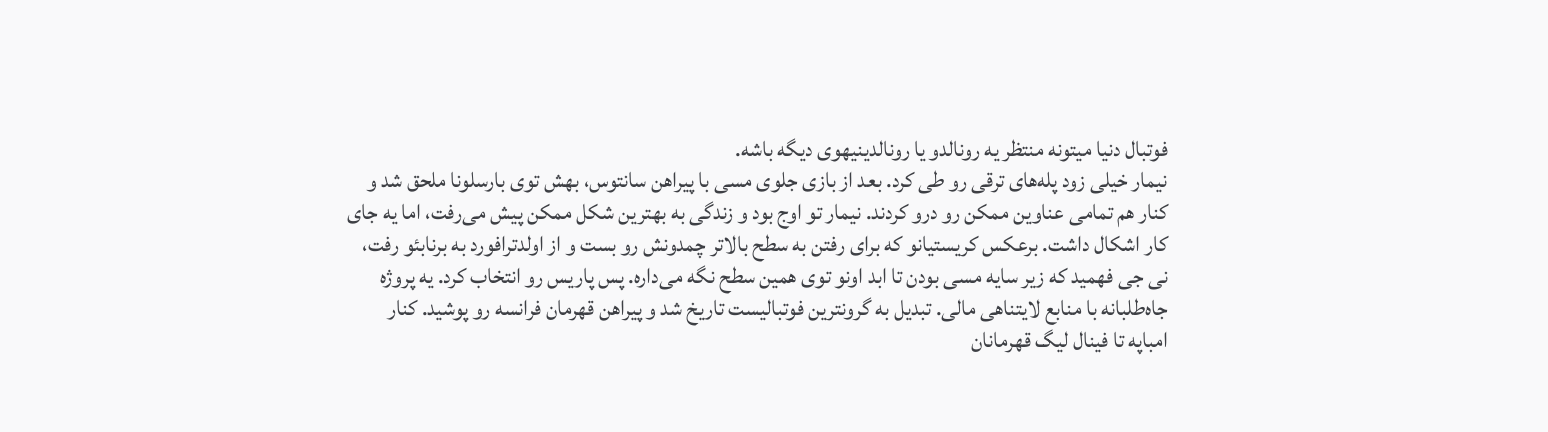فوتبال دنیا میتونه منتظر یه رونالدو یا رونالدینیهوی دیگه باشه.
نیمار خیلی زود پله‌های ترقی رو طی کرد. بعد از بازی جلوی مسی با پیراهن سانتوس، بهش توی بارسلونا ملحق شد و کنار هم تمامی عناوین ممکن رو درو کردند. نیمار تو اوج بود و زندگی به بهترین شکل ممکن پیش می‌رفت، اما یه جای کار اشکال داشت. برعکس کریستیانو که برای رفتن به سطح بالاتر چمدونش رو بست و از اولدترافورد به برنابئو رفت، نی جی فهمید که زیر سایه مسی بودن تا ابد اونو توی همین سطح نگه می‌داره. پس پاریس رو انتخاب کرد. یه پروژه جاه‌طلبانه با منابع لایتناهی مالی. تبدیل به گرونترین فوتبالیست تاریخ شد و پیراهن قهرمان فرانسه رو پوشید. کنار امباپه تا فینال لیگ قهرمانان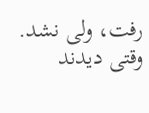رفت، ولی نشد. وقتی دیدند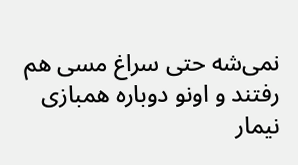نمی‌شه حتی سراغ مسی هم رفتند و اونو دوباره همبازی نیمار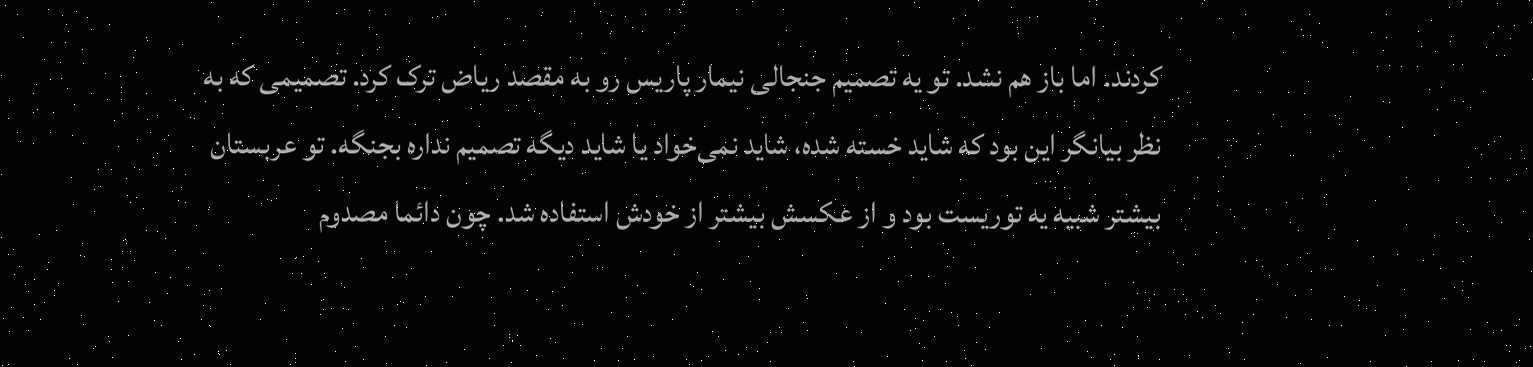کردند. اما باز هم نشد. تو یه تصمیم جنجالی نیمار پاریس رو به مقصد ریاض ترک کرد. تصمیمی که به نظر بیانگر این بود که شاید خسته شده، شاید نمی‌خواد یا شاید دیگه تصمیم نداره بجنگه. تو عربستان بیشتر شبیه یه توریست بود و از عکسش بیشتر از خودش استفاده شد. چون دائما مصدوم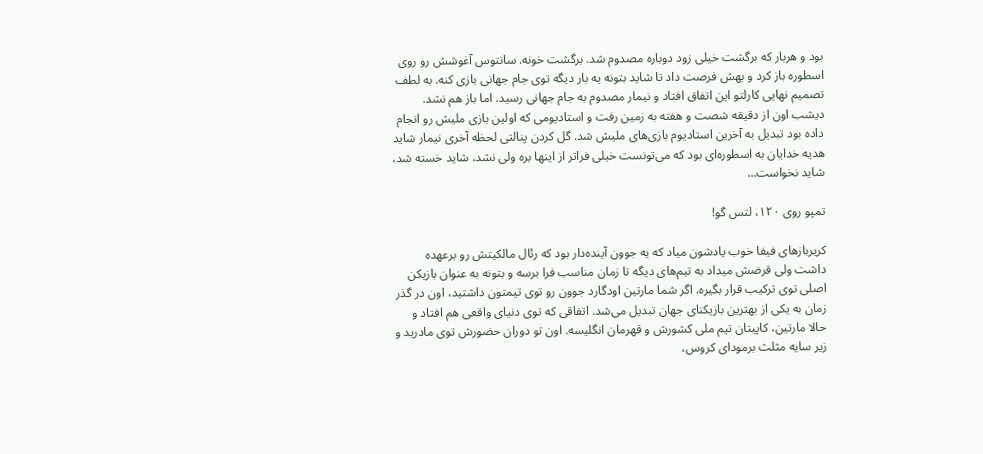بود و هربار که برگشت خیلی زود دوباره مصدوم شد. برگشت خونه. سانتوس آغوشش رو روی اسطوره باز کرد و بهش فرصت داد تا شاید بتونه یه بار دیگه توی جام جهانی بازی کنه. به لطف تصمیم نهایی کارلتو این اتفاق افتاد و نیمار مصدوم به جام جهانی رسید. اما باز هم نشد. دیشب اون از دقیقه شصت و هفته به زمین رفت و استادیومی که اولین بازی ملیش رو انجام داده بود تبدیل به آخرین استادیوم بازی‌های ملیش شد. گل کردن پنالتی لحظه آخری نیمار شاید هدیه خدایان به اسطوره‌ای بود که می‌تونست خیلی فراتر از اینها بره ولی نشد، شاید خسته شد، شاید نخواست…

تمپو روی ۱۲۰، لتس گو!

کریربازهای فیفا خوب یادشون میاد که یه جوون آینده‌دار بود که رئال مالکیتش رو برعهده داشت ولی قرضش میداد به تیم‌های دیگه تا زمان مناسب فرا برسه و بتونه به عنوان بازیکن اصلی توی ترکیب قرار بگیره. اگر شما مارتین اودگارد جوون رو توی تیمتون داشتید، اون در گذر زمان به یکی از بهترین بازیکنای جهان تبدیل می‌شد. اتفاقی که توی دنیای واقعی هم افتاد و حالا مارتین، کاپیتان تیم ملی کشورش و قهرمان انگلیسه. اون تو دوران حضورش توی مادرید و زیر سایه مثلث برمودای کروس،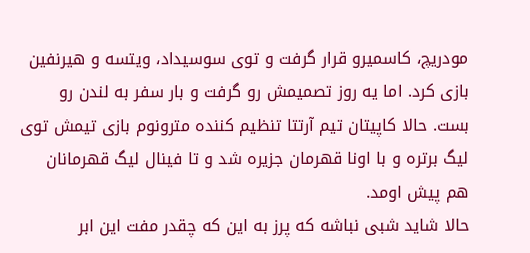مودریچ، کاسمیرو قرار گرفت و توی سوسیداد، ویتسه و هیرنفین بازی کرد. اما یه روز تصمیمش رو گرفت و بار سفر به لندن رو بست. حالا کاپیتان تیم آرتتا تنظیم کننده مترونوم بازی تیمش توی لیگ برتره و با اونا قهرمان جزیره شد و تا فینال لیگ قهرمانان هم پیش اومد.
حالا شاید شبی نباشه که پرز به این که چقدر مفت این ابر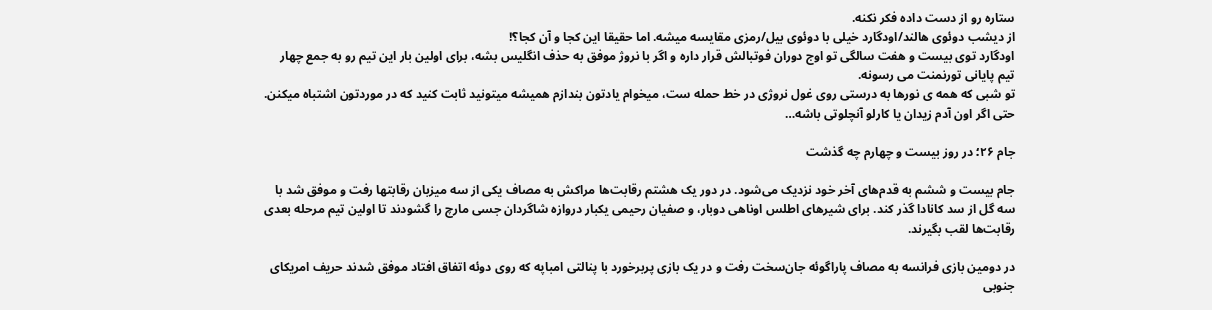ستاره رو از دست داده فکر نکنه.
از دیشب دوئوی هالند/اودگارد خیلی با دوئوی بیل/رمزی مقایسه میشه. اما حقیقا این کجا و آن کجا؟!
اودگارد توی بیست و هفت سالگی تو اوج دوران فوتبالش قرار داره و اگر با نروژ موفق به حذف انگلیس بشه، برای اولین بار این تیم رو به جمع چهار تیم پایانی تورنمنت می رسونه.
تو شبی که همه ی نورها به درستی روی غول نروژی در خط حمله ست، میخوام یادتون بندازم همیشه میتونید ثابت کنید که در موردتون اشتباه میکنن.
حتی اگر اون آدم زیدان یا کارلو آنچلوتی باشه…

جام ۲۶؛ در روز بیست و چهارم چه گذشت

جام بیست و ششم به قدم‌های آخر خود نزدیک می‌شود. در دور یک هشتم رقابت‌ها مراکش به مصاف یکی از سه میزبان رقابتها رفت و موفق شد با سه گل از سد کانادا گذر کند. برای شیرهای اطلس اوناهی دوبار، و صفیان رحیمی یکبار دروازه شاگردان جسی مارچ را گشودند تا اولین تیم مرحله بعدی رقابت‌ها لقب بگیرند.

در دومین بازی فرانسه به مصاف پاراگوئه جان‌سخت رفت و در یک بازی پربرخورد با پنالتی امباپه که روی دوئه اتفاق افتاد موفق شدند حریف امریکای جنوبی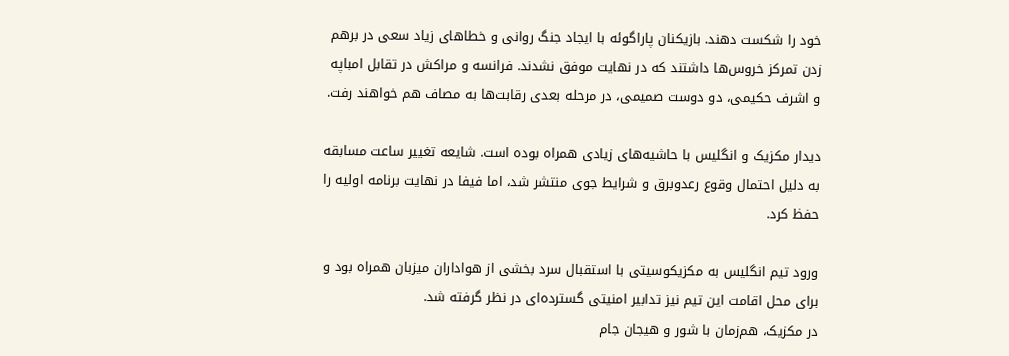خود را شکست دهند. بازیکنان پاراگوئه با ایجاد جنگ روانی و خطاهای زیاد سعی در برهم زدن تمرکز خروس‌ها داشتند که در نهایت موفق نشدند. فرانسه و مراکش در تقابل امباپه و اشرف حکیمی، دو دوست صمیمی، در مرحله بعدی رقابت‌ها به مصاف هم خواهند رفت.

دیدار مکزیک و انگلیس با حاشیه‌های زیادی همراه بوده است. شایعه تغییر ساعت مسابقه به دلیل احتمال وقوع رعدوبرق و شرایط جوی منتشر شد، اما فیفا در نهایت برنامه اولیه را حفظ کرد.

ورود تیم انگلیس به مکزیکوسیتی با استقبال سرد بخشی از هواداران میزبان همراه بود و برای محل اقامت این تیم نیز تدابیر امنیتی گسترده‌ای در نظر گرفته شد.
در مکزیک، هم‌زمان با شور و هیجان جام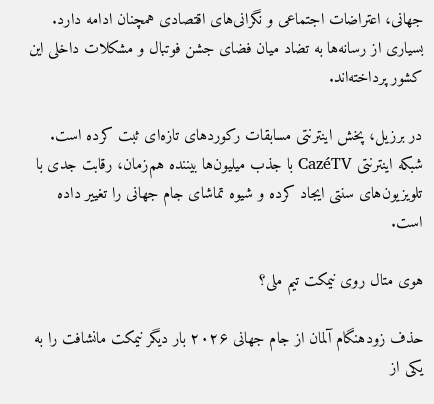جهانی، اعتراضات اجتماعی و نگرانی‌های اقتصادی همچنان ادامه دارد. بسیاری از رسانه‌ها به تضاد میان فضای جشن فوتبال و مشکلات داخلی این کشور پرداخته‌اند.

در برزیل، پخش اینترنتی مسابقات رکوردهای تازه‌ای ثبت کرده است. شبکه اینترنتی CazéTV با جذب میلیون‌ها بیننده هم‌زمان، رقابت جدی با تلویزیون‌های سنتی ایجاد کرده و شیوه تماشای جام جهانی را تغییر داده است.

هوی متال روی نیمکت تیم ملی؟

حذف زودهنگام آلمان از جام جهانی ۲۰۲۶ بار دیگر نیمکت مانشافت را به یکی از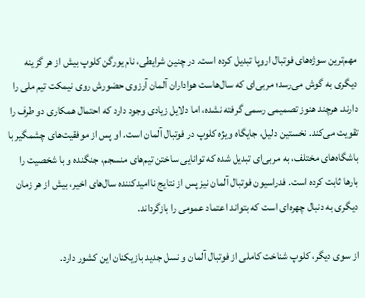مهم‌ترین سوژه‌های فوتبال اروپا تبدیل کرده است. در چنین شرایطی، نام یورگن کلوپ بیش از هر گزینه دیگری به گوش می‌رسد؛ مربی‌ای که سال‌هاست هواداران آلمان آرزوی حضورش روی نیمکت تیم ملی را دارند. هرچند هنوز تصمیمی رسمی گرفته نشده، اما دلایل زیادی وجود دارد که احتمال همکاری دو طرف را تقویت می‌کند. نخستین دلیل، جایگاه ویژه کلوپ در فوتبال آلمان است. او پس از موفقیت‌های چشمگیر با باشگاه‌های مختلف، به مربی‌ای تبدیل شده که توانایی ساختن تیم‌های منسجم، جنگنده و با شخصیت را بارها ثابت کرده است. فدراسیون فوتبال آلمان نیز پس از نتایج ناامیدکننده سال‌های اخیر، بیش از هر زمان دیگری به دنبال چهره‌ای است که بتواند اعتماد عمومی را بازگرداند.

از سوی دیگر، کلوپ شناخت کاملی از فوتبال آلمان و نسل جدید بازیکنان این کشور دارد.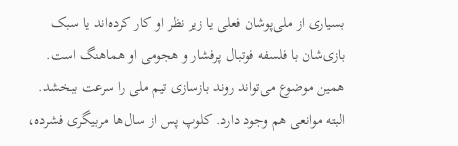بسیاری از ملی‌پوشان فعلی یا زیر نظر او کار کرده‌اند یا سبک بازی‌شان با فلسفه فوتبال پرفشار و هجومی او هماهنگ است. همین موضوع می‌تواند روند بازسازی تیم ملی را سرعت ببخشد. البته موانعی هم وجود دارد. کلوپ پس از سال‌ها مربیگری فشرده،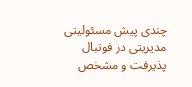چندی پیش مسئولیتی مدیریتی در فوتبال پذیرفت و مشخص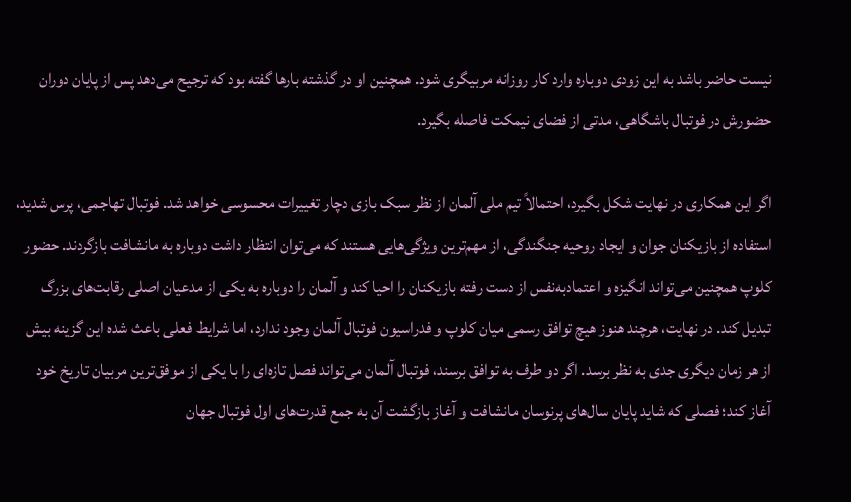نیست حاضر باشد به این زودی دوباره وارد کار روزانه مربیگری شود. همچنین او در گذشته بارها گفته بود که ترجیح می‌دهد پس از پایان دوران حضورش در فوتبال باشگاهی، مدتی از فضای نیمکت فاصله بگیرد.

اگر این همکاری در نهایت شکل بگیرد، احتمالاً تیم ملی آلمان از نظر سبک بازی دچار تغییرات محسوسی خواهد شد. فوتبال تهاجمی، پرس شدید، استفاده از بازیکنان جوان و ایجاد روحیه جنگندگی، از مهم‌ترین ویژگی‌هایی هستند که می‌توان انتظار داشت دوباره به مانشافت بازگردند. حضور کلوپ همچنین می‌تواند انگیزه و اعتمادبه‌نفس از دست رفته بازیکنان را احیا کند و آلمان را دوباره به یکی از مدعیان اصلی رقابت‌های بزرگ تبدیل کند. در نهایت، هرچند هنوز هیچ توافق رسمی میان کلوپ و فدراسیون فوتبال آلمان وجود ندارد، اما شرایط فعلی باعث شده این گزینه بیش از هر زمان دیگری جدی به نظر برسد. اگر دو طرف به توافق برسند، فوتبال آلمان می‌تواند فصل تازه‌ای را با یکی از موفق‌ترین مربیان تاریخ خود آغاز کند؛ فصلی که شاید پایان سال‌های پرنوسان مانشافت و آغاز بازگشت آن به جمع قدرت‌های اول فوتبال جهان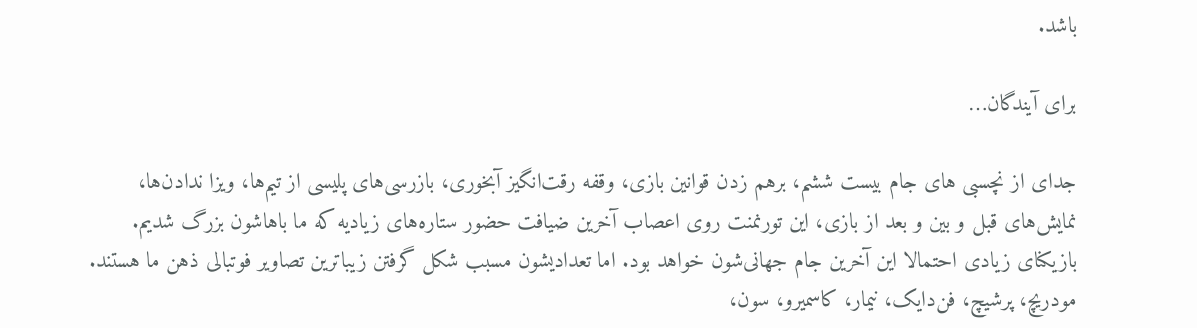باشد.

برای آیندگان…

جدای از نچسبی های جام بیست ششم، برهم زدن قوانین بازی، وقفه رقت‌انگیز آبخوری، بازرسی‌های پلیسی از تیم‌ها، ویزا ندادن‌ها، نمایش‌های قبل و بین و بعد از بازی، این تورنمنت روی اعصاب آخرین ضیافت حضور ستاره‌های زیادیه که ما باهاشون بزرگ شدیم. بازیکنای زیادی احتمالا این آخرین جام جهانی‌شون خواهد بود. اما تعدادیشون مسبب شکل گرفتن زیباترین تصاویر فوتبالی ذهن ما هستند. مودریچ، پرشیچ، فن‌دایک، نیمار، کاسمیرو، سون،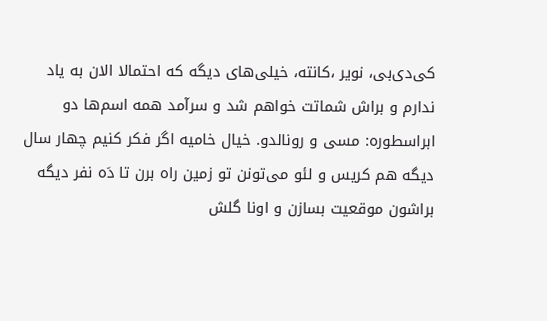کی‌دی‌بی، نویر ،کانته، خیلی‌های دیگه که احتمالا الان به یاد ندارم و براش شماتت خواهم شد و سرآمد همه اسم‌ها دو ابراسطوره: مسی و رونالدو. خیال خامیه اگر فکر کنیم چهار سال دیگه هم کریس و لئو می‌تونن تو زمین راه برن تا دَه نفر دیگه براشون موقعیت بسازن و اونا گلش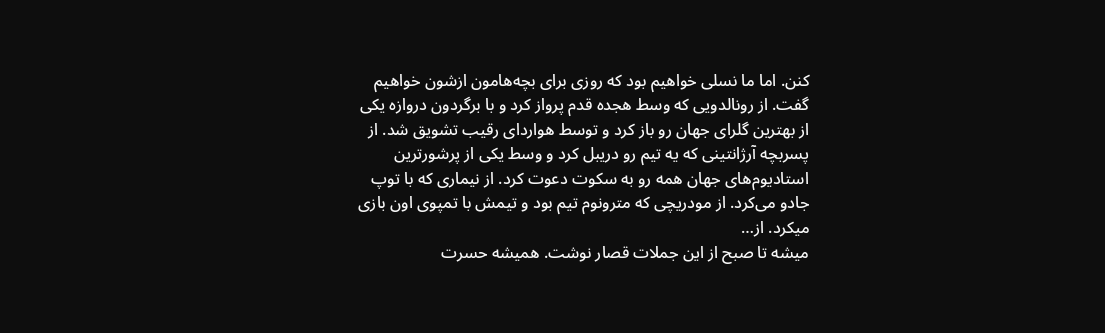کنن. اما ما نسلی خواهیم بود که روزی برای بچه‌هامون ازشون خواهیم گفت. از رونالدویی که وسط هجده قدم پرواز کرد و با برگردون دروازه یکی از بهترین گلرای جهان رو باز کرد و توسط هواردای رقیب تشویق شد. از پسربچه آرژانتینی که یه تیم رو دریبل کرد و وسط یکی از پرشورترین استادیوم‌های جهان همه رو به سکوت دعوت کرد. از نیماری که با توپ جادو می‌کرد. از مودریچی که مترونوم تیم بود و تیمش با تمپوی اون بازی میکرد. از…
میشه تا صبح از این جملات قصار نوشت. همیشه حسرت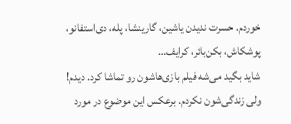خوردم. حسرت ندیدن یاشین، گارینشا، پله، دی‌استفانو، پوشکاش، بکن‌بائر، کرایف…
شاید بگید می‌شه فیلم بازی‌هاشون رو تماشا کرد. دیدم! ولی زندگی‌شون نکردم. برعکس این موضوع در مورد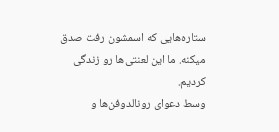ستاره‌هایی که اسمشون رفت صدق میکنه. ما این لعنتی‌ها رو زندگی کردیم.
وسط دعوای رونالدوفن‌ها و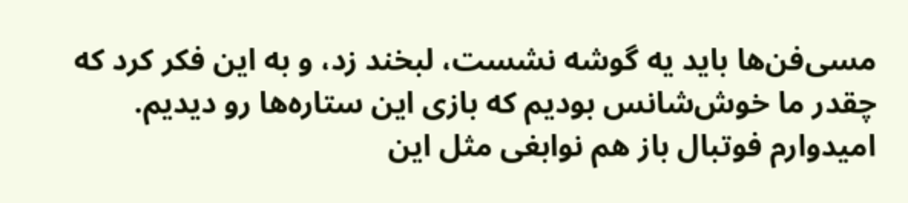مسی‌فن‌ها باید یه گوشه نشست، لبخند زد، و به این فکر کرد که چقدر ما خوش‌شانس بودیم که بازی این ستاره‌ها رو دیدیم. امیدوارم فوتبال باز هم نوابغی مثل این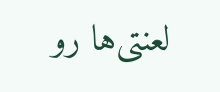لعنتی‌ها رو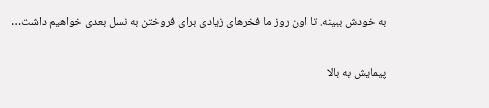به خودش ببینه. تا اون روز ما فخرهای زیادی برای فروختن به نسل بعدی خواهیم داشت…

پیمایش به بالا